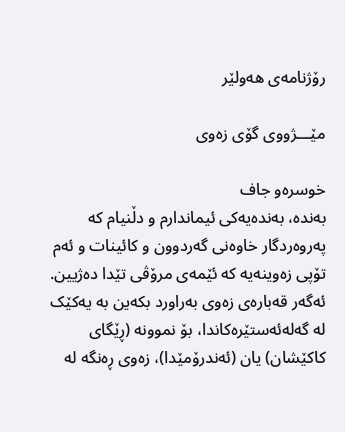رۆژنامەی ھەولێر

مێـــژووی گۆی زه‌وی

خوسره‌و جاف
بەندە، بەندەیەکی ئیماندارم و دڵنیام کە پەروەردگار خاوەنی گەردوون و کائینات و ئەم تۆپی زەوینەیە کە ئێمەی مرۆڤی تێدا دەژیین. ئەگەر قەبارەی زەوی بەراورد بکەین بە یەکێک لە گەلەئەستێرەکاندا، بۆ نموونە (ڕێگای کاکێشان) یان (ئەندرۆمێدا)، زەوی ڕەنگە لە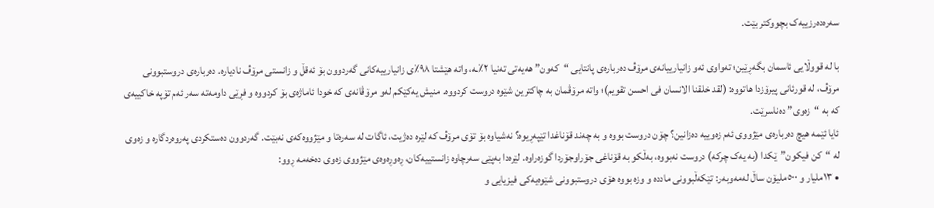سەرەدەرزییەک بچووکتر بێت.

با لە قووڵایی ئاسمان بگەڕێین؛ تەواوی ئەو زانیارییانەی مرۆڤ دەربارەی پانتایی “کەون” هەیەتی تەنیا ٢٪ـە، واتە هێشتا ٩٨٪ی زانیارییەکانی گەردوون بۆ ئەقڵ و زانستی مرۆڤ نادیارە. دەربارەی دروستبوونی مرۆڤ، لە قورئانی پیرۆزدا هاتووە: (لقد خلقنا الانسان فی احسن تقویم)؛ واتە مرۆڤمان بە چاکترین شێوە دروست کردووە. منیش یەکێکم لەو مرۆڤانەی کە خودا ئاماژەی بۆ کردووە و فڕێی داومەتە سەر ئەم تۆپە خاکییەی کە بە “زەوی” دەناسرێت.
ئایا ئێمە هیچ دەربارەی مێژووی ئەم زەوییە دەزانین؟ چۆن دروست بووە و بە چەند قۆناغدا تێپەڕیوە؟ نەشیاوە بۆ تۆی مرۆڤ کە لێرە دەژیت، ئاگات لە سەرەتا و مێژووەکەی نەبێت. گەردوون دەستکردی پەروەردگارە و زەوی لە “کن فیکون”ێکدا (بە یەک چرکە) دروست نەبووە، بەڵکو بە قۆناغی جۆراوجۆردا گوزەراوە. لێرەدا بەپێی سەرچاوە زانستییەکان، ڕەوڕەوەی مێژووی زەوی دەخەمە ڕوو:
• ١٣ملیار و ٥٠٠ملیۆن ساڵ لەمەوبەر: تێکەڵبوونی ماددە و وزە بووە هۆی دروستبوونی شێوەیەکی فیزیایی و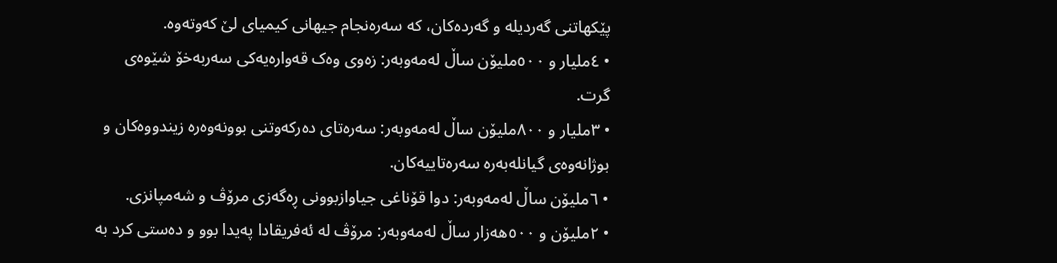پێکهاتنی گەردیلە و گەردەکان، کە سەرەنجام جیهانی کیمیای لێ کەوتەوە.
• ٤ملیار و ٥٠٠ملیۆن ساڵ لەمەوبەر: زەوی وەک قەوارەیەکی سەربەخۆ شێوەی گرت.
• ٣ملیار و ٨٠٠ملیۆن ساڵ لەمەوبەر: سەرەتای دەرکەوتنی بوونەوەرە زیندووەکان و بوژانەوەی گیانلەبەرە سەرەتاییەکان.
• ٦ملیۆن ساڵ لەمەوبەر: دوا قۆناغی جیاوازبوونی ڕەگەزی مرۆڤ و شەمپانزی.
• ٢ملیۆن و ٥٠٠هەزار ساڵ لەمەوبەر: مرۆڤ لە ئەفریقادا پەیدا بوو و دەستی کرد بە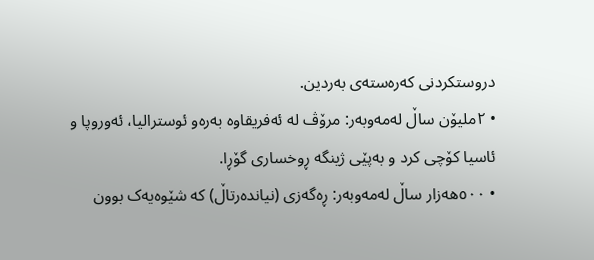دروستکردنی کەرەستەی بەردین.
• ٢ملیۆن ساڵ لەمەوبەر: مرۆڤ لە ئەفریقاوە بەرەو ئوسترالیا، ئەوروپا و ئاسیا کۆچی کرد و بەپێی ژینگە ڕوخساری گۆڕا.
• ٥٠٠هەزار ساڵ لەمەوبەر: ڕەگەزی (نیاندەرتاڵ) کە شێوەیەک بوون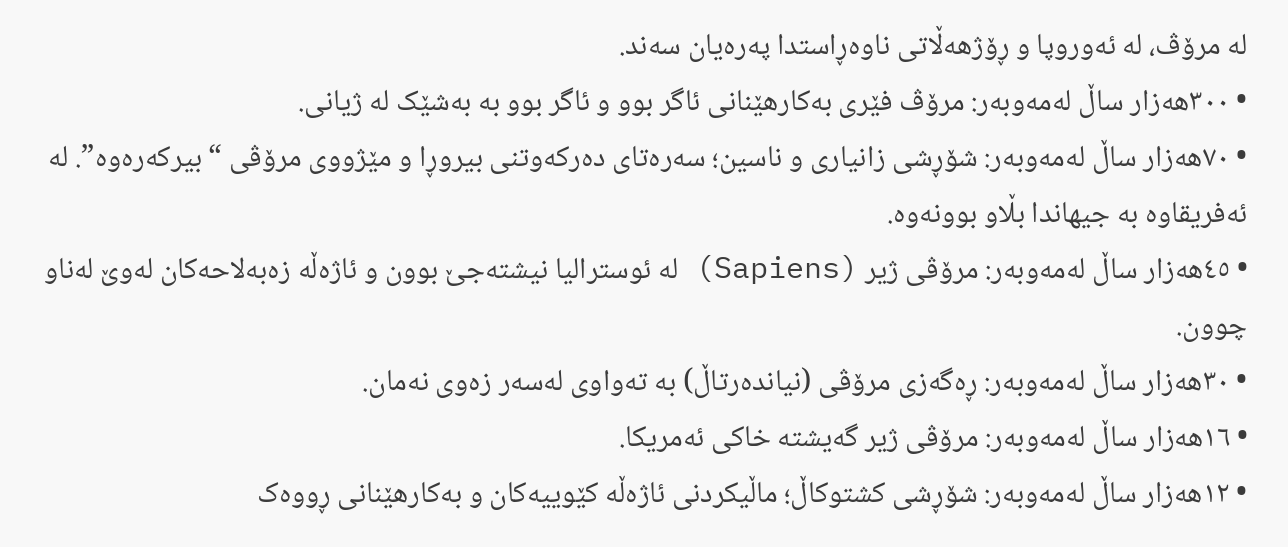لە مرۆڤ، لە ئەوروپا و ڕۆژهەڵاتی ناوەڕاستدا پەرەیان سەند.
• ٣٠٠هەزار ساڵ لەمەوبەر: مرۆڤ فێری بەکارهێنانی ئاگر بوو و ئاگر بوو بە بەشێک لە ژیانی.
• ٧٠هەزار ساڵ لەمەوبەر: شۆڕشی زانیاری و ناسین؛ سەرەتای دەرکەوتنی بیروڕا و مێژووی مرۆڤی “بیرکەرەوە”. لە ئەفریقاوە بە جیهاندا بڵاو بوونەوە.
• ٤٥هەزار ساڵ لەمەوبەر: مرۆڤی ژیر (Sapiens) لە ئوسترالیا نیشتەجێ بوون و ئاژەڵە زەبەلاحەکان لەوێ لەناو چوون.
• ٣٠هەزار ساڵ لەمەوبەر: ڕەگەزی مرۆڤی (نیاندەرتاڵ) بە تەواوی لەسەر زەوی نەمان.
• ١٦هەزار ساڵ لەمەوبەر: مرۆڤی ژیر گەیشتە خاکی ئەمریکا.
• ١٢هەزار ساڵ لەمەوبەر: شۆڕشی کشتوکاڵ؛ ماڵیکردنی ئاژەڵە کێوییەکان و بەکارهێنانی ڕووەک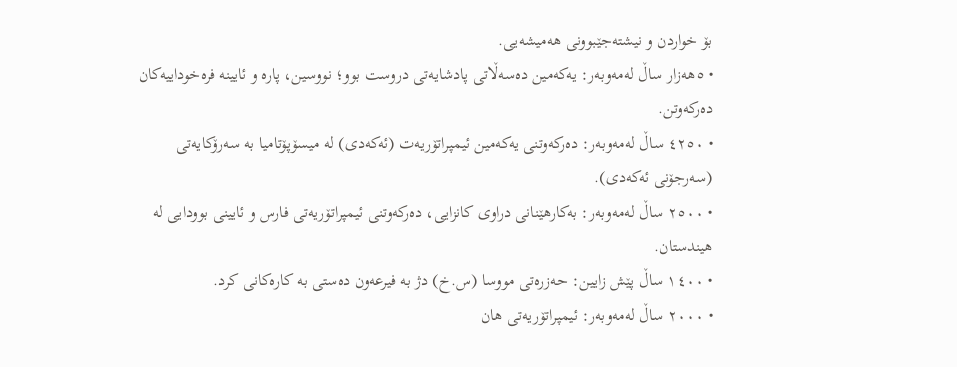بۆ خواردن و نیشتەجێبوونی هەمیشەیی.
• ٥هەزار ساڵ لەمەوبەر: یەکەمین دەسەڵاتی پادشایەتی دروست بوو؛ نووسین، پارە و ئایینە فرەخوداییەکان دەرکەوتن.
• ٤٢٥٠ ساڵ لەمەوبەر: دەرکەوتنی یەکەمین ئیمپراتۆریەت (ئەکەدی) لە میسۆپۆتامیا بە سەرۆکایەتی (سەرجۆنی ئەکەدی).
• ٢٥٠٠ ساڵ لەمەوبەر: بەکارهێنانی دراوی کانزایی، دەرکەوتنی ئیمپراتۆریەتی فارس و ئایینی بوودایی لە هیندستان.
• ١٤٠٠ ساڵ پێش زایین: حەزرەتی مووسا (س.خ) دژ بە فیرعەون دەستی بە کارەکانی کرد.
• ٢٠٠٠ ساڵ لەمەوبەر: ئیمپراتۆریەتی هان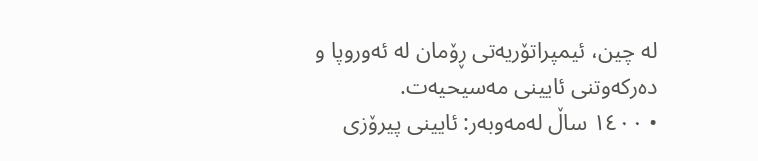لە چین، ئیمپراتۆریەتی ڕۆمان لە ئەوروپا و دەرکەوتنی ئایینی مەسیحیەت.
• ١٤٠٠ ساڵ لەمەوبەر: ئایینی پیرۆزی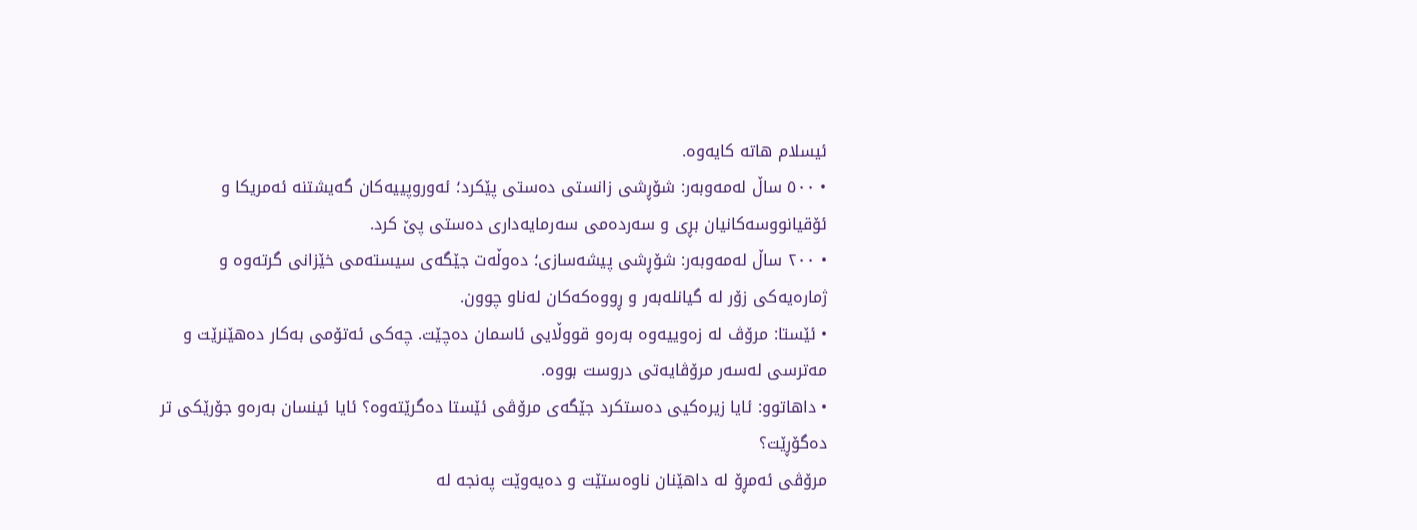ئیسلام هاتە کایەوە.
• ٥٠٠ ساڵ لەمەوبەر: شۆڕشی زانستی دەستی پێکرد؛ ئەوروپییەکان گەیشتنە ئەمریکا و ئۆقیانووسەکانیان بڕی و سەردەمی سەرمایەداری دەستی پێ کرد.
• ٢٠٠ ساڵ لەمەوبەر: شۆڕشی پیشەسازی؛ دەوڵەت جێگەی سیستەمی خێزانی گرتەوە و ژمارەیەکی زۆر لە گیانلەبەر و ڕووەکەکان لەناو چوون.
• ئێستا: مرۆڤ لە زەوییەوە بەرەو قووڵایی ئاسمان دەچێت. چەکی ئەتۆمی بەکار دەهێنرێت و مەترسی لەسەر مرۆڤایەتی دروست بووە.
• داهاتوو: ئایا زیرەکیی دەستکرد جێگەی مرۆڤی ئێستا دەگرێتەوە؟ ئایا ئینسان بەرەو جۆرێکی تر دەگۆڕێت؟
مرۆڤی ئەمڕۆ لە داهێنان ناوەستێت و دەیەوێت پەنجە لە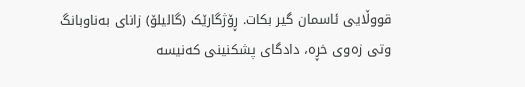قووڵایی ئاسمان گیر بکات. ڕۆژگارێک (گالیلۆ) زانای بەناوبانگ وتی زەوی خڕە، دادگای پشکنینی کەنیسە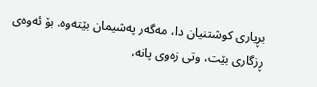بڕیاری کوشتنیان دا، مەگەر پەشیمان بێتەوە. بۆ ئەوەی ڕزگاری بێت، وتی زەوی پانە،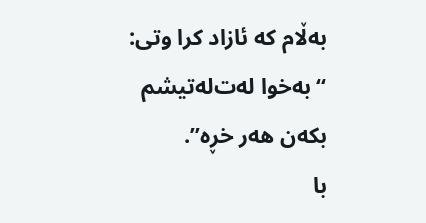بەڵام کە ئازاد کرا وتی: “بەخوا لەت‌لەتیشم بکەن هەر خڕە”.
با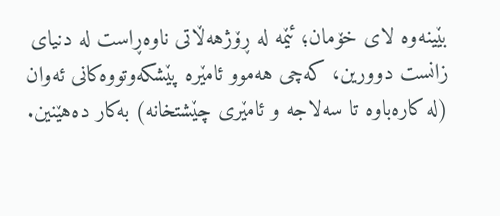بێینەوە لای خۆمان؛ ئێمە لە ڕۆژهەڵاتی ناوەڕاست لە دنیای زانست دوورین، کەچی هەموو ئامێرە پێشکەوتووەکانی ئەوان (لە کارەباوە تا سەلاجە و ئامێری چێشتخانە) بەکار دەهێنین.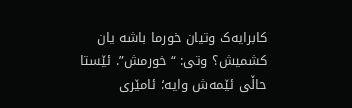کابرایەک وتیان خورما باشە یان کشمیش؟ وتی: “خورمش”. ئێستا حاڵی ئێمەش وایە؛ ئامێری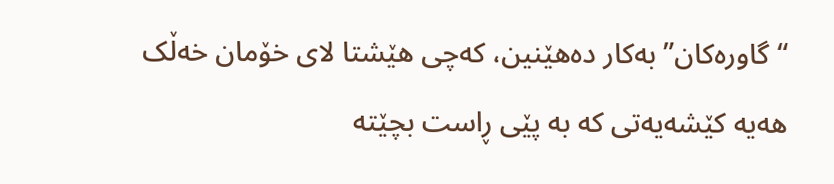“گاورەکان” بەکار دەهێنین، کەچی هێشتا لای خۆمان خەڵک هەیە کێشەیەتی کە بە پێی ڕاست بچێتە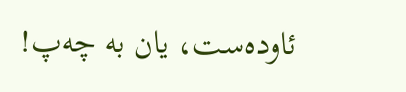ئاودەست، یان بە چەپ!